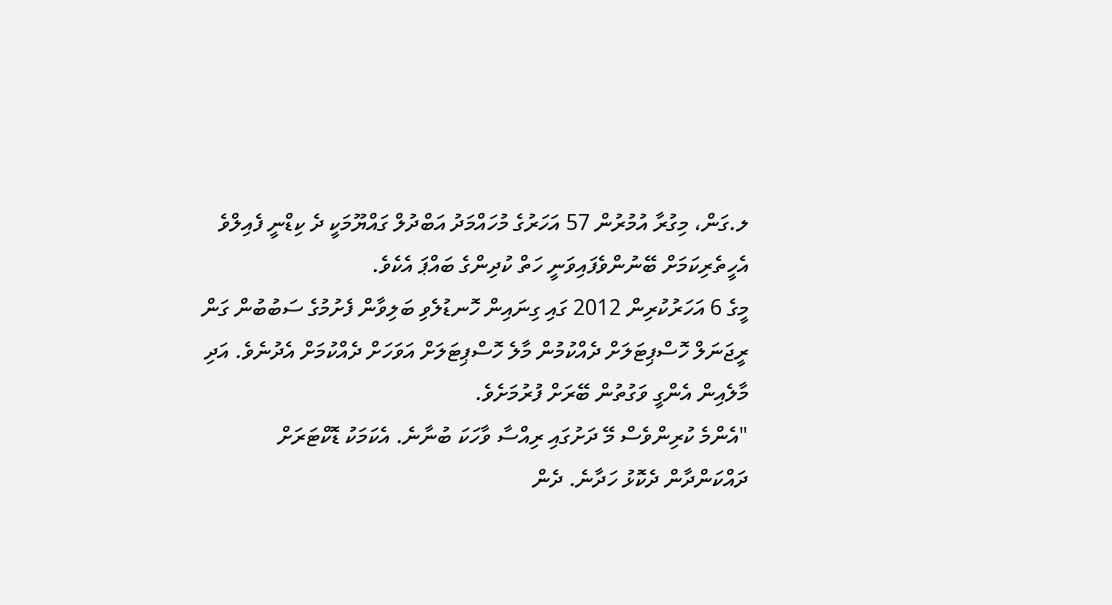ލ.ގަން، މިގުރާ އުމުރުން 57 އަހަރުގެ މުހައްމަދު އަބްދުލް ގައްޔޫމަކީ ދެ ކިޑްނީ ފެއިލްވެ އެހީތެރިކަމަށް ބޭނުންވެފައިވަނީ ހަތް ކުދިންގެ ބައްޕަ އެކެވެ.
މީގެ 6 އަހަރުކުރިން 2012 ގައި ގިނައިން ހޮނޑުލެވި ބަލިވާން ފެށުމުގެ ސަބުބުން ގަން ރީޖަނަލް ހޮސްޕިޓަލަށް ދެއްކުމުން މާލެ ހޮސްޕިޓަލަށް އަވަހަށް ދެއްކުމަށް އެދުނެވެ. އަދި މާލެއިން އެންގީ ވަގުތުން ބޭރަށް ފުރުމަށެވެ.
"އެންމެ ކުރިންވެސް މޭ ދަށުގައި ރިއްސާ ވާހަކަ ބުނާނެ. އެކަމަކު ޑޮކްޓަރަށް ދައްކަންދާން ދެކޮޅު ހަދާނެ. ދެން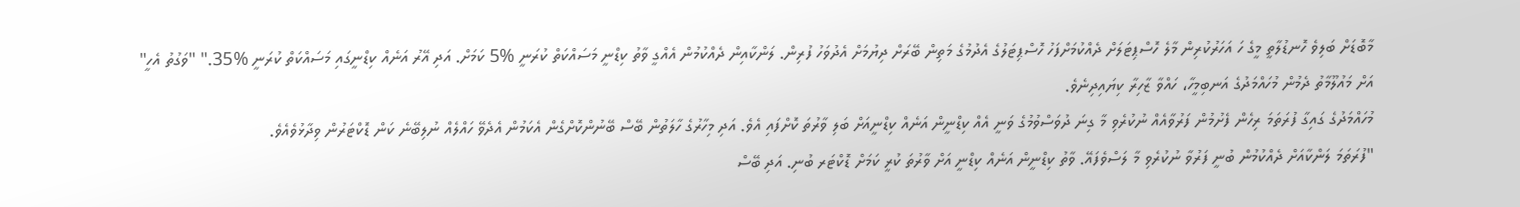މާބޮޑަށް ބަލިވެ ހޮނޑުލާތީ މީގެ ހަ އަހަރުކުރިން މާލެ ހޮސްޕިޓަލަށް ދެއްކުމަށްފަހު ހޮސްޕިޓަލުގެ އެދުމުގެ މަތިން ބޭރަށް ދިޔުމަށް އެދުވަހު ފުރިން. ލަންކާއިން ދެއްކުމުން އެއްގީ ވާތު ކިޑްނީ މަސައްކަތް ކުރަނީ %5 ކަމަށް. އަދި އޭރު އަނެއް ކިޑްނީގައި މަސައްކަތް ކުރަނީ %35." "ވަގުތު އެހީ" އަށް މައުލޫމާތު ދެމުން މުހައްމަދުގެ އަނބިމީހާ، ހައްވާ ޒާހިރާ ކިޔައިދިނެވެ.
މުހައްމަދުގެ ގައިގާ ފުރަތަމަ ރިހެން ފެށުމުން ފަރުވާއެއް ނުކުރެވި މާ ގިނަ ދުވަސްވުމުގެ ވަނީ އެއް ކިޑްނީން އަނެއް ކިޑްނީއަށް ބަލި ވާރުތަ ކޮށްފައި އެވެ. އަދި މިހާރުގެ ހާލަތުން ބޭސް ބޭނުންކޮށްގެން އެކަމުން އެދެވޭ ހައްލެއް ނުލިބޭނެ ކަން ޑޮކްޓަރުން ވިދާޅުވެއެވެ.
"ފުރަތަމަ ލަންކާއަށް ދެއްކުމުން ބުނީ ފަރުވާ ނުކުރެވި މާ ލަސްވެފައޭ. ވާތު ކިޑްނީން އަނެއް ކިޑްނީ އަށް ވާރުތަ ކުރީ ކަމަށް ޑޮކްޓަރ ބުނި. އަދި ބޭސް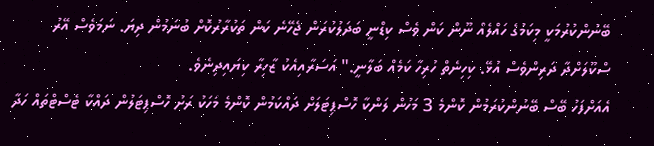ބޭނުންކުރުމަކީ މިކަމުގެ ހައްލެއް ނޫން ކަން ވެސް ކިޑްނީ ބަދަލުކުރަން ޖެހޭނެ ކަން ތަކުރާރުކޮށް ބުނަމުން ދިޔަ. ނަމަވެސް އޭރު ސްކޫލަށްދާ ދަރިންވެސް އުޅޭ. ކިހިނެތް ހުރިހާ ކަމެއް ބަލާނީ." އަސަރާއިއެކު ޒާހިރާ ކިޔައިދިނެވެ.
އެއަށްފަހު ބޭސް ބޭނުންކުރަމުން ކޮންމެ 3 މަހުން ލަންކާ ހޮސްޕިޓަލަށް ދައްކަމުން ކޮންމެ މަހަކު ރަށު ހޮސްޕިޓަލުން ދައްކާ ޓެސްޓްތައް ހަދާ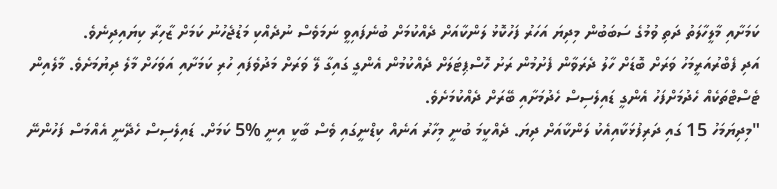ކަމަށާއި މާލީހާލަތު ދަތި ވުމުގެ ސަބަބުން މިދިޔަ އަހަރު ފަހުކޮޅު ލަންކާއަށް ދެއްކުމަށް ބުނެފައިވީ ނަމަވެސް ނުދެއްކި މަޑުޖެހުނު ކަމަށް ޒާހިރާ ކިޔައިދިނެވެ.
އަދި ފެބްރުއަރީމަހު ވަރަށް ބޮޑަށް ހާލު ދެރަވާން ފެށުމުން ރަށު ހޮސްޕިޓަލަށް ދެއްކުމުން އެންގީ ގައިގާ ލޭ ވަރަށް މަދުވެފައި ހުރި ކަމަށާއި އަވަހަށް މާލެ ދިޔުމަށެވެ. މާލެއިން ޓެސްޓްތަކެއް ހެދުމަށްފަހު އެންގީ ޑައިލެސިސް ހެދުމަށާއި ބޭރަށް ދެއްކުމަށެވެ.
"މިދިޔަމަހު 15 ގައި ދަރިފުޅަކާއިއެކު ލަންކާއަށް ދިޔަ. ދެއްކީމަ ބުނީ މިހާރު އަނެއް ކިޑްނީގައި ވެސް ބާކީ އިނީ %5 ކަމަށް. ޑައިލެސިސް ހެދޭނީ އެއްމަސް ފަހުންނޭ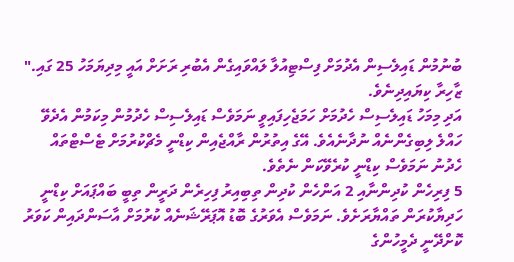ބުނުމުން ޑައިލެސިން އެދުމަށް ފިސްޓިއުލާ ލައްވައިގެން އެބުރި ރަށަށް އައީ މިދިޔަމަހު 25 ގައި." ޒާހިރާ ކިޔައިދިނެވެ.
އަދި މިމަހު ޑައިލެސިސް ހެދުމަށް ހަމަޖެހިފައިވީ ނަމަވެސް ޑައިލެސިސް ހެދުމުން މިކަމުން އެދެވޭ ހައްލެ ލިބިގެންނެއް ނުދާނެއެވެ. އޭގެ އިތުރުން ރާއްޖެއިން ކިޑްނީ މެޗްކުރުމަށް ޓެސްޓްތައް ހެދުނު ނަމަވެސް ކިޑްނީ ކުރެވޭކަން ނެތެވެ.
5 ފިރިހެން ކުދިންނާއި 2 އަންހެން ކުދިން ތިބިއިރު ފިހިރެން ދަރީން ތިބީ ބައްޕައަށް ކިޑްނީ ހަދިޔާކުރަން ތައްޔާރަށެވެ. ނަމަވެސް އެވަރުގެ ބޮޑު އޮޕަރޭޝަނެއް ކުރުމަށް އާސަންދައިން ކަވަރު ކޮށްދޭނީ ދެމީހުންގެ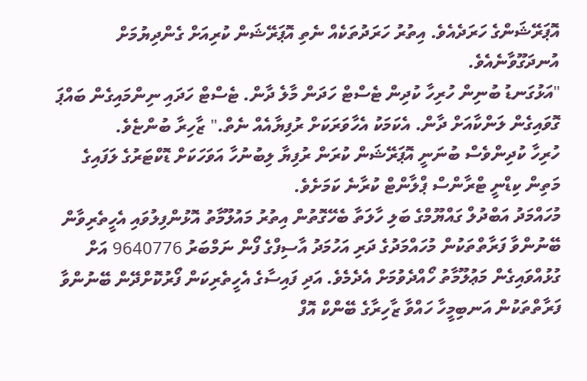އޮޕަރޭޝަންގެ ހަރަދެއެވެ. އިތުރު ހަރަދުތަކެއް ނެތި އޮޕަރޭޝަން ކުރިއަށް ގެންދިޔުމަށް އުނދަގޫވާނެއެވެ.
"އަޅުގަނޑު ބުނިން ހުރިހާ ކުދިން ޓެސްޓް ހަދަން މާލެ ދާން. ޓެސްޓް ހަދައި ނިންމައިގެން ބައްޕަ ގޮވައިގެން ލަންކާއަށް ދާން. އެކަމަކު އެހާވަރަކަށް ރުފިޔާއެއް ނެތް." ޒާހިރާ ބުންޏެވެ.
ހުރިހާ ކުދިންވެސް ބުނަނީ އޮޕަރޭޝަން ކުރަން ރުފިޔާ ލިބުނުހާ އަވަހަކަށް ޑޮކްޓަރުގެ ލަފައިގެ މަތިން ކިޑްނީ ޓްރާންސް ޕްލާންޓް ކުރާނެ ކަމަށެވެ.
މުހައްމަދު އަބްދުލް ގައްޔޫމްގެ ބަލި ހާލަތާ ބެހޭގޮތުން އިތުރު މައުލޫމާތު އޮޅުންފިލުވައި އެހީތެރިވާން ބޭނުންވާ ފަރާތްތަކުން މުހައްމަދުގެ ދަރި އަހުމަދު އާސިފްގެ ފޯން ނަމްބަރު 9640776 އަށް ގުޅުއްވައިގެން މަޢުލޫމާތު ހޯއްދެވުމަށް އެދެމެވެ. އަދި ފައިސާގެ އެހީތެރިކަން ފޯރުކޮށްދޭން ބޭނުންވާ ފަރާތްތަކުން އަނބިމީހާ ހައްވާ ޒާހިރާގެ ބޭންކް އޮފް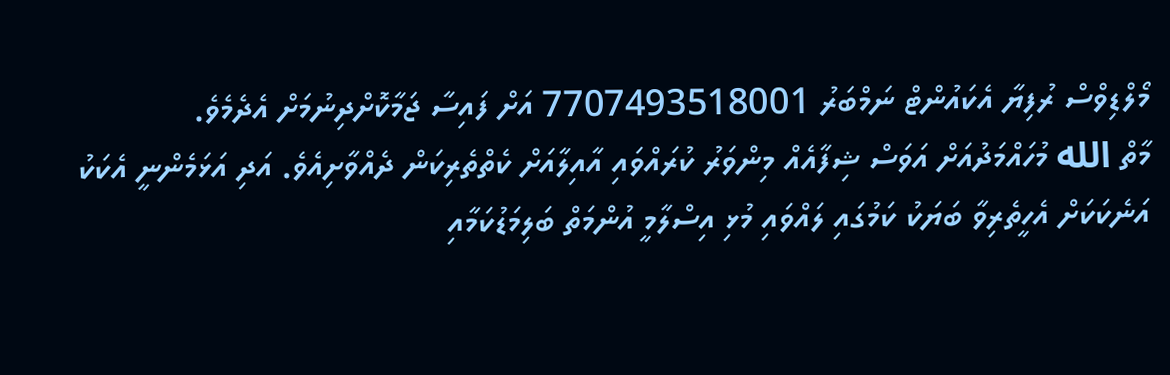މޯލްޑިވްސް ރުފިޔާ އެކައުންޓް ނަމްބަރު 7707493518001 އަށް ފައިސާ ޖަމާކޮށްދިނުމަށް އެދެމެވެ.
މާތް الله މުހައްމަދުއަށް އަވަސް ޝިފާއެއް މިންވަރު ކުރައްވައި އާއިލާއަށް ކެތްތެރިކަން ދެއްވާށިއެވެ. އަދި އަޅަމެންނީ އެކަކު އަނެކަކަށް އެހީތެރިވާ ބަޔަކު ކަމުގައި ލައްވައި މުޅި އިސްލާމީ އުންމަތް ބަލިމަޑުކަމާއި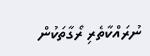ނުރައްކާތެރި ރޯގާތަކުން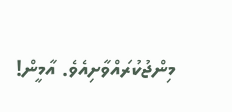މިންޖުކުރައްވާށިއެވެ. އާމީން!